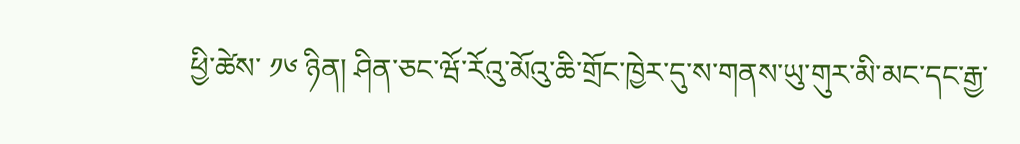ཕྱི་ཚེས་ ༡༦ ཉིན། ཤིན་ཅང་ཝོ་རོའུ་མོའུ་ཆི་གྲོང་ཁྱེར་དུ་ས་གནས་ཡུ་གུར་མི་མང་དང་རྒྱ་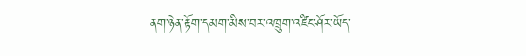ནག་ཉེན་རྟོག་དམག་མིས་བར་འཁྲུག་འཛིང་ཤོར་ཡོད་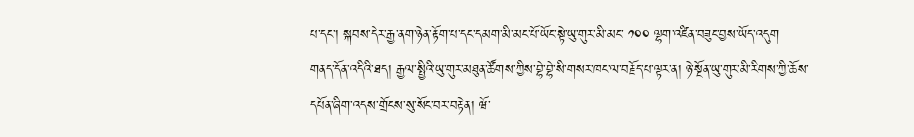པ་དང་། སྐབས་དེར་རྒྱ་ནག་ཉེན་རྟོག་པ་དང་དམག་མི་མང་པོ་ཡོང་སྟེ་ཡུ་གུར་མི་མང་ ༡༠༠ ལྷག་འཛིན་བཟུང་བྱས་ཡོད་འདུག
གནད་དོན་འདིའི་ཐད། རྒྱལ་སྤྱིའི་ཡུ་གུར་མཐུན་ཚོགས་ཀྱིས་བྷེ་བྷེ་སི་གསར་ཁང་ལ་བརྗོད་པ་ལྟར་ན། ཉེ་སྔོན་ཡུ་གུར་མི་རིགས་ཀྱི་ཆོས་དཔོན་ཞིག་འདས་གྲོངས་སུ་སོང་བར་བརྟེན། ཝོ་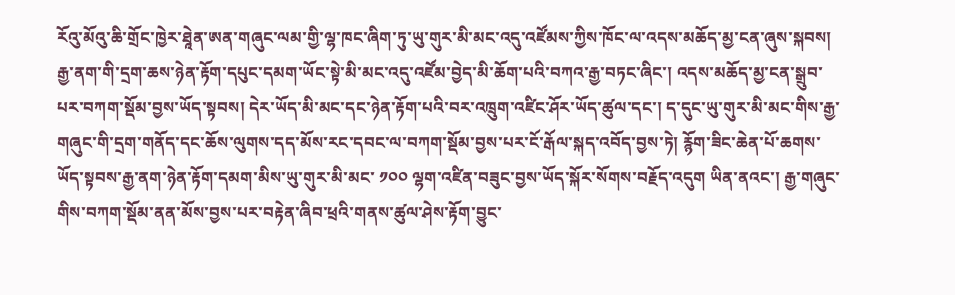རོའུ་མོའུ་ཆི་གྲོང་ཁྱེར་ཐཱེན་ཨན་གཞུང་ལམ་གྱི་ལྷ་ཁང་ཞིག་ཏུ་ཡུ་གུར་མི་མང་འདུ་འཛོམས་ཀྱིས་ཁོང་ལ་འདས་མཆོད་མྱ་ངན་ཞུས་སྐབས། རྒྱ་ནག་གི་དྲག་ཆས་ཉེན་རྟོག་དཔུང་དམག་ཡོང་སྟེ་མི་མང་འདུ་འཛོམ་བྱེད་མི་ཆོག་པའི་བཀའ་རྒྱ་བཏང་ཞིང་། འདས་མཆོད་མྱ་ངན་སྒྲུབ་པར་བཀག་སྡོམ་བྱས་ཡོད་སྟབས། དེར་ཡོད་མི་མང་དང་ཉེན་རྟོག་པའི་བར་འཁྲུག་འཛིང་ཤོར་ཡོད་ཚུལ་དང་། ད་དུང་ཡུ་གུར་མི་མང་གིས་རྒྱ་གཞུང་གི་དྲག་གནོད་དང་ཆོས་ལུགས་དད་མོས་རང་དབང་ལ་བཀག་སྡོམ་བྱས་པར་ངོ་རྒོལ་སྐད་འབོད་བྱས་ཏེ། རྙོག་ཟིང་ཆེན་པོ་ཆགས་ཡོད་སྟབས་རྒྱ་ནག་ཉེན་རྟོག་དམག་མིས་ཡུ་གུར་མི་མང་ ༡༠༠ ལྷག་འཛིན་བཟུང་བྱས་ཡོད་སྐོར་སོགས་བརྗོད་འདུག ཡིན་ནའང་། རྒྱ་གཞུང་གིས་བཀག་སྡོམ་ནན་མོས་བྱས་པར་བརྟེན་ཞིབ་ཕྲའི་གནས་ཚུལ་ཤེས་རྟོག་བྱུང་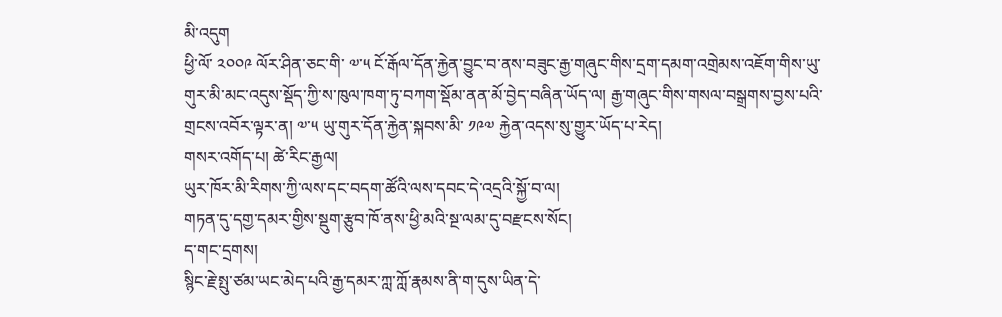མི་འདུག
ཕྱི་ལོ་ ༢༠༠༩ ལོར་ཤིན་ཅང་གི་ ༧་༥ ངོ་རྒོལ་དོན་རྐྱེན་བྱུང་བ་ནས་བཟུང་རྒྱ་གཞུང་གིས་དྲག་དམག་འགྲེམས་འཇོག་གིས་ཡུ་གུར་མི་མང་འདུས་སྡོད་ཀྱི་ས་ཁུལ་ཁག་ཏུ་བཀག་སྡོམ་ནན་མོ་བྱེད་བཞིན་ཡོད་ལ། རྒྱ་གཞུང་གིས་གསལ་བསྒྲགས་བྱས་པའི་གྲངས་འབོར་ལྟར་ན། ༧་༥ ཡུ་གུར་དོན་རྐྱེན་སྐབས་མི་ ༡༩༧ རྐྱེན་འདས་སུ་གྱུར་ཡོད་པ་རེད།
གསར་འགོད་པ། ཚེ་རིང་རྒྱལ།
ཡུར་ཁོར་མི་རིགས་ཀྱི་ལས་དང་བདག་ཚོའི་ལས་དབང་དེ་འདྲའི་སྐྱོ་བ་ལ།
གཏན་དུ་དགྱ་དམར་གྱིས་སྡུག་རྩུབ་ཁོ་ནས་ཕྱི་མའི་སྔ་ལམ་དུ་བརྫངས་སོང།
ད་གང་དྲགས།
སྙིང་རྗེ་སྤུ་ཙམ་ཡང་མེད་པའི་རྒྱ་དམར་ཀླ་ཀློ་རྣམས་ནི་ག་དུས་ཡིན་དེ་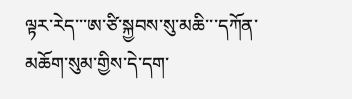ལྟར་རེད་་་ཨ་ཙི་སྐྱབས་སུ་མཆི་་་དཀོན་མཆོག་སུམ་གྱིས་དེ་དག་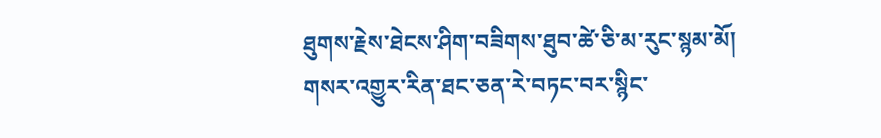ཐུགས་རྗེས་ཐེངས་ཤིག་བཟིགས་ཐུབ་ཚེ་ཅི་མ་རུང་སྙམ་མོ།
གསར་འགྱུར་རིན་ཐང་ཅན་རེ་བཏང་བར་སྙིང་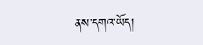ནས་དགའ་ཡོད།